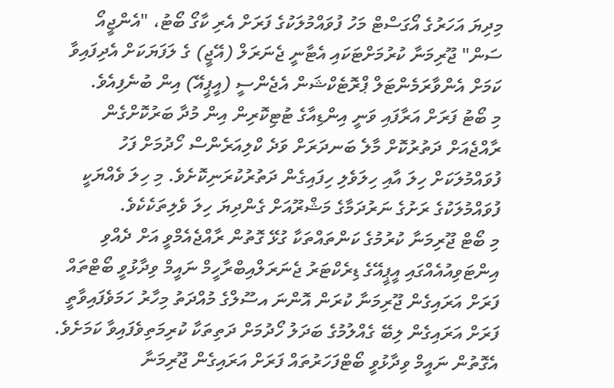މިދިޔަ އަހަރުގެ އޯގަސްޓް މަހު ފުވައްމުލަކުގެ ފަރަށް އެރި ކާގޯ ބޯޓު، "އެންޖީއޯ ސަން" ޖޫރިމަނާ ކުރުމަށްޓަކައި އެޓާނީ ޖެނަރަލް (އޭޖީ) ގެ ލަފަޔަކަށް އެދިފައިވާ ކަމަށް އެންވާރަމެންޓަލް ޕްރޮޓެކްޝަން އެޖެންސީ (އީޕީއޭ) އިން ބުނެފިއެވެ.
މި ބޯޓު ފަރަށް އަރާފައި ވަނީ އިންޑިއާގެ ޓުޓިކޮރިން އިން މުދާ ބަރުކޮށްގެން ރާއްޖެއަށް ދަތުރުކޮށް މާލެ ބަނދަރަށް ވަދެ ކްލިއަރެންސް ހޯދުމަށް ފަހު ފުވައްމުލަކަށް ހިލަ އާއި ހިލަވެލި ހިފައިގެން ދަތުރުކުރަނިކޮށެވެ. މި ހިލަ ވެއްޔަކީ ފުވައްމުލަކުގެ ރަށުގެ ނަރުދަމާގެ މަޝްރޫއަށް ގެންދިޔަ ހިލަ ވެލިތަކެކެވެ.
މި ބޯޓް ޖޫރިމަނާ ކުރުމުގެ ކަންތައްތަކާ ގުޅޭ ގޮތުން ރާއްޖެއެމްވީ އަށް ދެއްވި އިންޓަވިއުއެއްގައި އީޕީއޭގެ ޑިރެކްޓަރު ޖެނަރަލްއިބްރާހީމް ނައީމް ވިދާޅުވީ ބޯޓްތައް ފަރަށް އަރައިގެން ޖޫރިމަނާ ކުރަން އޮންނަ އސޫލްގެ މުއްދަތު މިހާރު ހަމަވެފައިވާތީ ފަރަށް އަރައިގެން ލިބޭ ގެއްލުމުގެ ބަދަލު ހޯދުމަށް ދަތިތަކާ ކުރިމަތިވެފައިވާ ކަމަށެވެ.
އެގޮތުން ނައީމް ވިދާޅުވީ ބޯޓްފަހަރުތައް ފަރަށް އަރައިގެން ޖޫރިމަނާ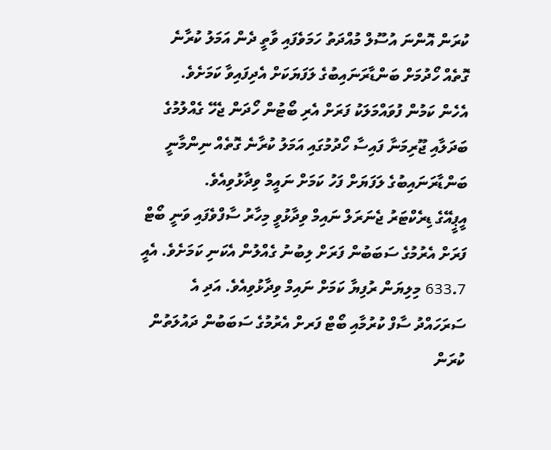ކުރަން އޮންނަ އުސޫލް މުއްދަތު ހަމަވެފައި ވާތީ ދެން އަމަލު ކުރާނެ ގޮތެއް ހޯދުމަށް ބަންޑާރަނައިބުގެ ލަފަޔަކަށް އެދިފައިވާ ކަމަށެވެ.
އެހެން ކަމުން ފުވައްމަލަކު ފަރަށް އެރި ބޯޓުން ހޯދަން ޖެހޭ ގެއްލުމުގެ ބަދަލާއި ޖޫރިމަނާ ފައިސާ ހޯދުމުގައި އަމަލު ކުރާނެ ގޮތެއް ނިންމާނީ ބަންޑާރަނައިބުގެ ލަފަޔަށް ފަހު ކަމަށް ނައީމް ވިދާޅުވިއެވެ.
އީޕީއޭގެ ޑިރެކްޓަރު ޖެނަރަލް ނައިމް ވިދާޅުވީ މިހާރު ސާފްވެފައި ވަނީ ބޯޓް ފަރަށް އެރުމުގެ ސަބަބުން ފަރަށް ލިބުނު ގެއްލުން އެކަނި ކަމަށެވެ. އެއީ 633.7 މިލިޔަން ރުފިޔާ ކަމަށް ނައިމް ވިދާޅުވިއެވެ. އަދި އެ ސަރަހައްދު ސާފް ކުރުމާއި ބޯޓް ފަރށް އެރުމުގެ ސަބަބުން ދައުލަތުން ކުރަން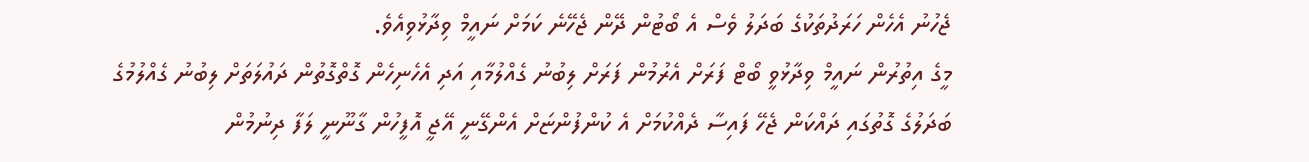ޖެހުނު އެހެން ހަރަދުތަކުގެ ބަދަލު ވެސް އެ ބޯޓުން ދޭން ޖެހޭނެ ކަމަށް ނައީމް ވިދާޅުވިއެވެ.
މީގެ އިތުރުން ނައީމް ވިދާޅުވީ ބޯޓް ފަރަށް އެރުމުން ފަރަށް ލިބުނު ގެއްލުމާއި އަދި އެހެނިހެން ގޮތްގޮތުން ދައުލަތަށް ލިބުނު ގެއްލުމުގެ ބަދަލުގެ ގޮތުގައި ދައްކަން ޖެހޭ ފައިސާ ދެއްކުމަށް އެ ކުންފުންޏަށް އެންގޭނީ އޭޖީ އޮފީހުން ގާނޫނީ ލަފާ ދިނުމުން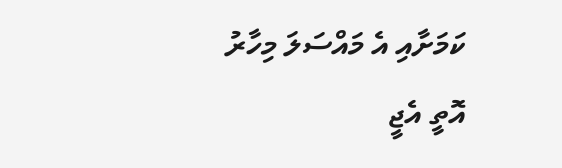ކަމަށާއި އެ މައްސަލަ މިހާރު އޮތީ އެޖީ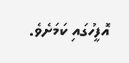އޮފީހުގައި ކަމަށެވެ.